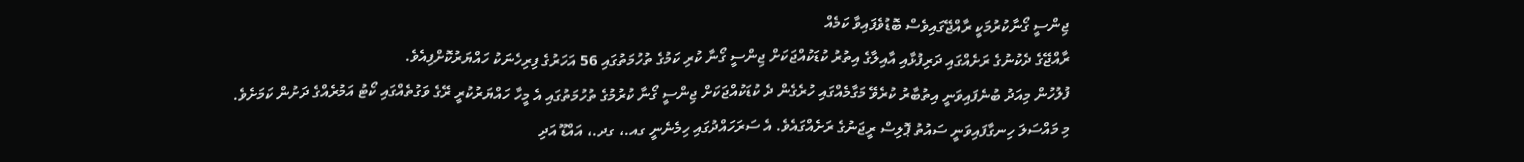ޖިންސީ ގޯނާކުރުމަކީ ރާއްޖޭގައިވެސް ބޮޑުވެފައިވާ ކަމެއް
ރާއްޖޭގެ ދެކުނުގެ ރަށެއްގައި ދަރިފުޅާއި އާއިލާގެ އިތުރު ކުޑަކުއްޖަކަށް ޖިންސީ ގޯނާ ކުރި ކަމުގެ ތުހުމަތުގައި 56 އަހަރުގެ ފިރިހެނަކު ހައްޔަރުކޮށްފިއެވެ.
ފުލުހުން މިއަދު ބުނެފައިވަނީ އިތުބާރު ކުރެވޭ މަގާމެއްގައި ހުރެގެން ދެ ކުޑަކުއްޖަކަށް ޖިންސީ ގޯނާ ކުރުމުގެ ތުހުމަތުގައި އެ މީހާ ހައްޔަރުކުރީ ރޭގެ ވަގުތެއްގައި ކޯޓު އަމުރެއްގެ ދަށުން ކަމަށެވެ.
މި މައްސަލަ ހިނގާފައިވަނީ ސައުތު ޕޮލިސް ރީޖަނުގެ ރަށެއްގައެވެ. އެ ސަރަހައްދުގައި ހިމެނެނީ ގއ.، ގދ.، އައްޑޫ އަދި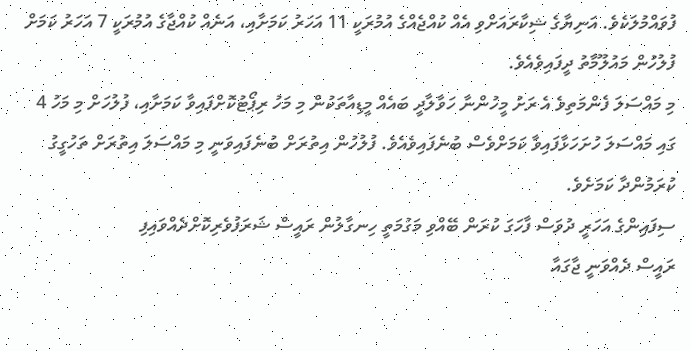ފުވައްމުލަކެވެ. އަނިޔާގެ ޝިކާރައަށްވި އެއް ކުއްޖެއްގެ އުމުރަކީ 11 އަހަރު ކަމަށާއި، އަނެއް ކުއްޖާގެ އުމުރަކީ 7 އަހަރު ކަމަށް ފުލުހުން މައުލޫމާތު ދީފައިވެއެވެ.
މި މައްސަލަ ފެންމަތިވެ އެ ރަށު މީހުންނާ ހަވާލާދީ ބައެއް މީޑިއާތަކުން މި މަހު ރިޕޯޓުކޮށްފައިވާ ކަމަށާއި، ފުލުހަށް މި މަހު 4 ގައި މައްސަލަ ހުށަހަޅާފައިވާ ކަމަށްވެސް ބުނެފައިވެއެވެ. ފުލުހުން އިތުރަށް ބުނެފައިވަނީ މި މައްސަލަ އިތުރަށް ތަހުގީގު ކުރަމުންދާ ކަމަށެވެ.
ސިފައިންގެ އަހަރީ ދުވަސް ފާހަގަ ކުރަން ބޭއްވި މަގުމަތީ ހިނގާލުން ރައީސް ޝަރަފުވެރިކޮށްދެއްވައިފި
ރައީސް ދެއްވަނީ ޖާގައާ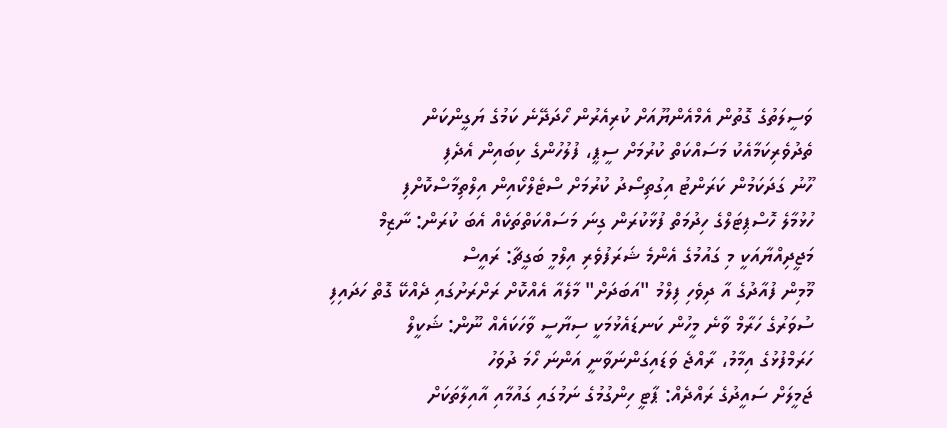ވަސީލަތުގެ ގޮތުން އެމްއެންޔޫއަށް ކުރިއެރުން ހޯދަދޭނެ ކަމުގެ ޔަގީންކަން
ތެދުވެރިކަމާއެކު މަސައްކަތް ކުރުމަށް ސީޕީ، ފުލުހުންގެ ކިބައިން އެދެފި
ހޫނު ގަދަކަމުން ކަރަންޓު އިގުތިސޯދު ކުރުމަށް ސްޓެލްކޯއިން އިލްތިމާސްކޮށްފި
ހުޅުމާލެ ހޮސްޕިޓަލްގެ ހިދުމަތް ފުޅާކުރަން ގިނަ މަސައްކަތްތަކެއް އެބަ ކުރަން: ނާޒިމް
މަޖީދިއްޔާއަކީ މި ގައުމުގެ އެންމެ ޝަރަފުވެރި އިލްމީ ބަގީޗާ: ރައީސް
މޫމިން ފުއާދުގެ އާ ދިވެހި ފިލްމު "އަބަދަށް" މާލެއާ އެއްކޮށް ރަށްރަށުގައި ދެއްކޭ ގޮތް ހަދައިފި
ސުވަރުގެ ހަރާމް ވާނެ މީހުން ކަނޑައެޅުމަކީ ސިޔާސީ ވާހަކައެއް ނޫން: ޝަކީލް
ހަރަމްފުޅުގެ އިމާމު، ރާއްޖެ ވަޑައިގަންނަވާނީ އަންނަ ހޯމަ ދުވަހު
ޖަމީލަށް ސައީދުގެ ރައްދެއް: ޕާޓީ ހިންގުމުގެ ނަމުގައި ގައުމާއި އާއިލާތަކަށް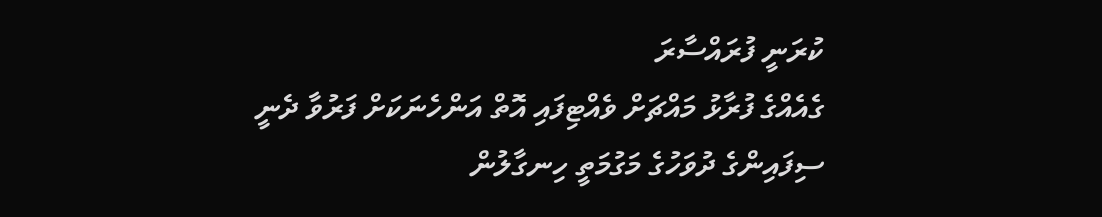ކުރަނީ ފުރައްސާރަ
ގެއެއްގެ ފުރާޅު މައްޗަށް ވެއްޓިފައި އޮތް އަންހެނަކަށް ފަރުވާ ދެނީ
ސިފައިންގެ ދުވަހުގެ މަގުމަތީ ހިނގާލުން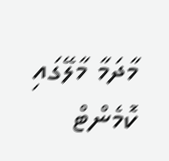މާދަމާ މާލޭގައި
ކޮމެންޓް